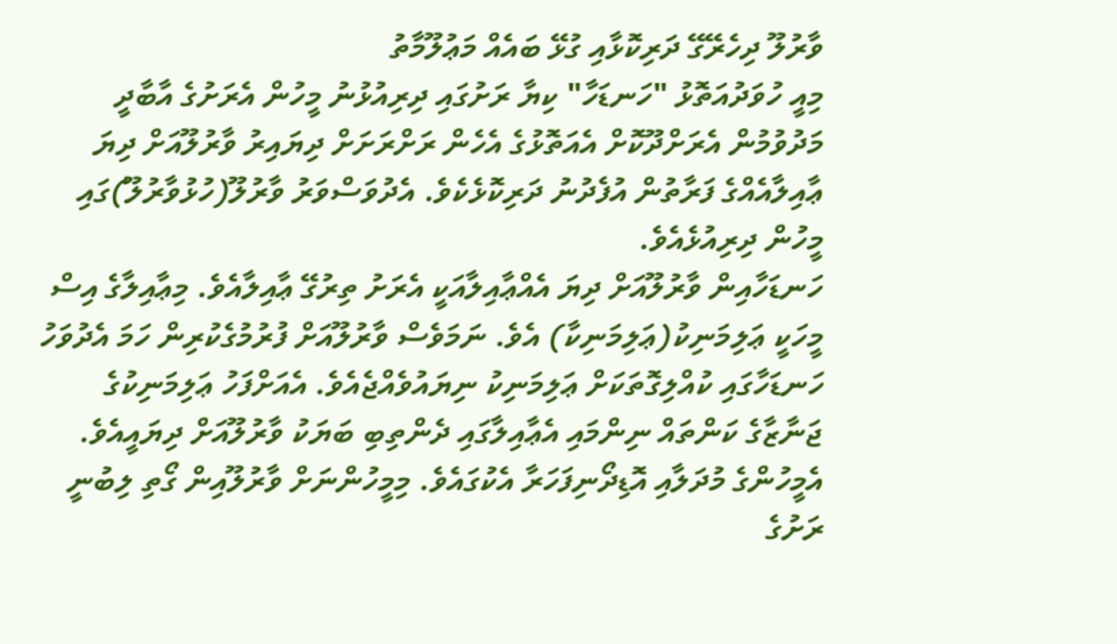ވާރުލޫ ދިހެރޭގޭ ދަރިކޮޅާއި ގުޅޭ ބައެއް މަޢުލޫމާތު
މިއީ ހުވަދުއަތޮޅު "ހަނޑަހާ" ކިޔާ ރަށުގައި ދިރިއުޅުނު މީހުން އެރަށުގެ އާބާދީ މަދުވުމުން އެރަށްދޫކޮށް އެއަތޮޅުގެ އެހެން ރަށްރަށަށް ދިޔައިރު ވާރުލޫއަށް ދިޔަ ޢާއިލާއެއްގެ ފަރާތުން އުފެދުނު ދަރިކޮޅެކެވެ. އެދުވަސްވަރު ވާރުލޫ(ހުޅުވާރުލޫ)ގައި މީހުން ދިރިއުޅެއެވެ.
ހަނޑަހާއިން ވާރުލޫއަށް ދިޔަ އެއްޢާއިލާއަކީ އެރަށު ތިރުގޭ ޢާއިލާއެވެ. މިޢާއިލާގެ އިސް މީހަކީ ޢަލިމަނިކު(ޢަލިމަނިކާ) އެވެ. ނަމަވެސް ވާރުލޫއަށް ފުރުމުގެކުރިން ހަމަ އެދުވަހު ހަނޑަހާގައި ކުއްލިގޮތަކަށް ޢަލިމަނިކު ނިޔައުވެއްޖެއެވެ. އެއަށްފަހު ޢަލިމަނިކުގެ ޖަނާޒާގެ ކަންތައް ނިންމައި އެޢާއިލާގައި ދެންތިބި ބަޔަކު ވާރުލޫއަށް ދިޔައީއެވެ. އެމީހުންގެ މުދަލާއި އޮޑިދޯނިފަހަރާ އެކުގައެވެ. މިމީހުންނަށް ވާރުލޫއިން ގޯތި ލިބުނީ ރަށުގެ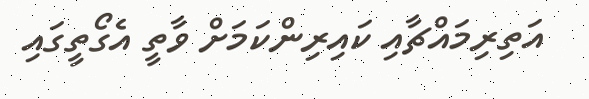އަތިރިމައްޗާއި ކައިރިންކަމަށް ވާތީ އެގޯތީގައި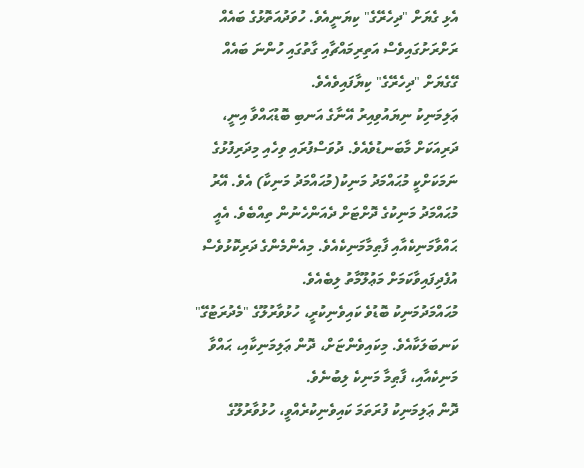އެޅި ގެޔަށް "ދިހެރޭގެ" ކިޔަނީއެވެ. ހުވަދުއަތޮޅުގެ ބައެއް ރަށްރަށުގައިވެސް އަތިރިމައްޗާއި ގާތުގައި ހުންނަ ބައެއް ގޭގެޔަށް "ދިހެރޭގެ" ކިޔާފައިވެއެވެ.
ޢަލިމަނިކު ނިޔައުވިއިރު އޭނާގެ އަނބި ބޮޑުޙައްވާ އިނީ، ދަރިއަކަށް މާބަނޑުވެއެވެ. ދުވަސްފުރައި ވިހެއި މިދަރިފުޅުގެ ނަމަކަށްކީ މުޙައްމަދު މަނިކު(މުޙައްމަދު މަނިކާ) އެވެ. އޭރު މުޙައްމަދު މަނިކުގެ ދޮށްޓަށް ދެއަންހެނުން ތިއްބެވެ. އެއީ ޙައްވާމަނިކެއާއި ފާޠިމާމަނިކެއެވެ. މިއެންމެންގެ ދަރިކޮޅުވެސް އުފެދިފައިވާކަމަށް މަޢުލޫމާތު ލިބެއެވެ.
މުޙައްމަދުމަނިކު ބޮޑުވެ ކައިވެނިކުރީ، ހުޅުވާރުލޫގެ "މެދުރަޓުގޭ" ކަނބަލަކާއެވެ. މިކައިވެންޏަށް، ދޮން ޢަލިމަނިކާއި، ޙައްވާ މަނިކެއާއި، ފާޠިމާ މަނިކެ ލިބުނެވެ.
ދޮން ޢަލިމަނިކު ފުރަތަމަ ކައިވެނިކުރެއްވީ، ހުޅުވާރުލޫގެ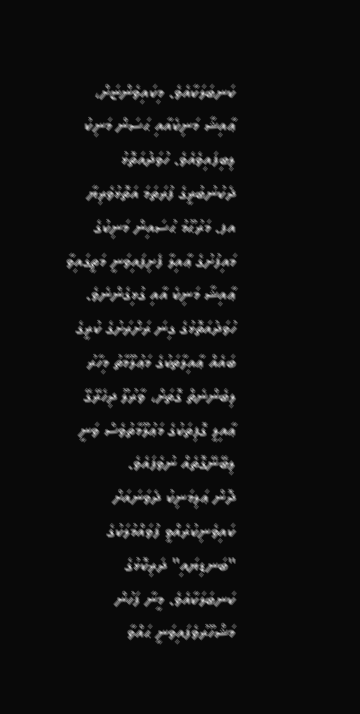ކަނބަލަކާއެވެ. މިކައިވެންޏަށް، ޢާއިޝާ މަނިކެއާއި ޙަސަން މަނިކު ލިބިފައިވެއެވެ. ހުވަދުއަތޮޅު ދެކުނުބުރީގެ ފުރަތަމަ އަތޮޅުވެރިޔާ އފ. މަރުޙޫމު ޙުސައިން މަނިކުގެ މައިފުށުގެ ޢާއިލާ ފެށިފައިވަނީ މަތީގައިވާ ޢާއިޝާ މަނިކެ އާއި ގުޅިގެންނެވެ.
ހުވަދުއަތޮޅުގެ ގިނަ ރަށްރަށުގެ ކުރީގެ ބައެއް ޢާއިލާތަކުގެ މަޢުލޫމާތު މިހާރު ލިބެންނެތް ގޮތަށް، ވާރުލޫ ދިހެރޭގޭ ޢާއިލީ ގޮފިތަކުގެ މަޢުލޫމާތުވެސް ވަނީ ލިބޭނޭގޮތެއް ނުވެފައެވެ.
ދޮން ޢަލިމަނިކު ދެވަނައަށް ކައިވެނިކުރެއްވީ ފުވައްމުލަކުގެ "ބަނޑިޔައި" ދަރިކޮޅުގެ ކަނބަލަކާއެވެ. މީނާ ފަހުން މަޝްހޫރުވެފައިވަނީ ޙައްވާ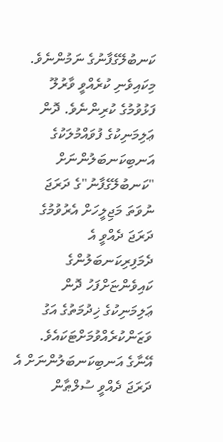ކަނބުލޭގެފާނުގެ ނަމުންނެވެ. މިކައިވެނި ކުރެއްވީ ވާރުލޫ ފަޅުވުމުގެ ކުރިންނެވެ. ދޮން ޢަލިމަނިކުގެ ފުވައްމުލަކުގެ އަނބިކަނބަލުންނަށް "ކަނބުލޭގެފާނު"ގެ ދަރަޖަ ނުވަތަ މަޖިލީހަށް އެރުވުމުގެ ދަރަޖަ ދެއްވީ އެ ދެމަފިރިކަނބަލުންގެ ކައިވެންޏަށްފަހު ދޮން ޢަލިމަނިކުގެ ޚިދުމަތުގެ އަގު ވަޒަންކުރެއްވުމަށްޓަކައެވެ. އޭނާގެ އަނބިކަނބަލުންނަށް އެ ދަރަޖަ ދެއްވީ ސުލްޠާން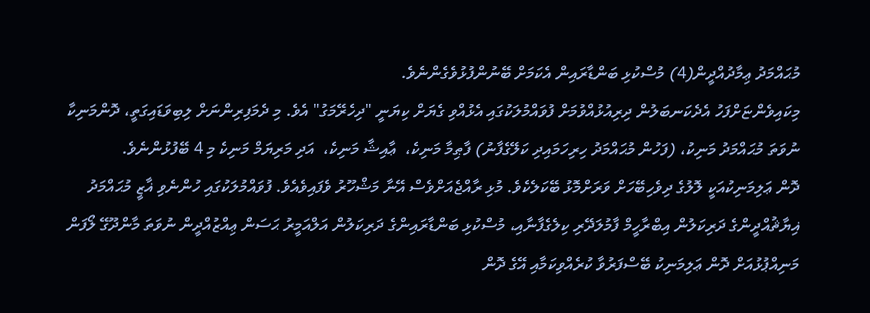މުޙައްމަދު ޢިމާދުއްދީން(4) މުސްކުޅި ބަންޑާރައިން އެކަމަށް ބޭނުންފުޅުވެގެންނެވެ.
މިކައިވެންޏަށްފަހު އެދެކަނބަލުން ދިރިއުޅުއްވުމަށް ފުވައްމުލަކުގައި އެޅުއްވި ގެޔަށް ކިޔަނީ "ދިހެރޭމަގު" އެވެ. މި ދެމަފިރިންނަށް ލިބިވަޑައިގަތީ، ދޮންމަނިކާ ނުވަތަ މުޙައްމަދު މަނިކު، (ފަހުން މުޙައްމަދު ހިރިހަމައިދި ކަލޭގެފާނު) ފާޠިމާ މަނިކެ،  ޢާއިޝާ މަނިކެ،  އަދި މަރިޔަމް މަނިކެ މި 4 ބޭފުޅުންނެވެ.
ދޮން ޢަލިމަނިކުއަކީ ލޮލުގެ ދިވެހިބޭހަށް ވަރަށްމޮޅު ބޭކަލެކެވެ. މުޅި ރާއްޖެއަށްވެސް އޭނާ މަޝްހޫރު ވެފައިވެއެވެ. ފުވައްމުލަކުގައި ހުންނެވި ޣާޒީ މުޙައްމަދު ޣިޔާޘުއްދީންގެ ދަރިކަލުން އިބްރާހީމް ފާމުލަދޭރި ކިލެގެފާނާއި، މުސްކުޅި ބަންޑާރައިންގެ ދަރިކަލުން އަލްއަމީރު ޙަސަން ޢިއްޒުއްދީން ނުވަތަ މާންދޫގޭ ލޯފަން މަނިއްޕުޅުއަށް ދޮން ޢަލިމަނިކު ބޭސްފަރުވާ ކުރެއްވިކަމާއި އޭގެ ދޮން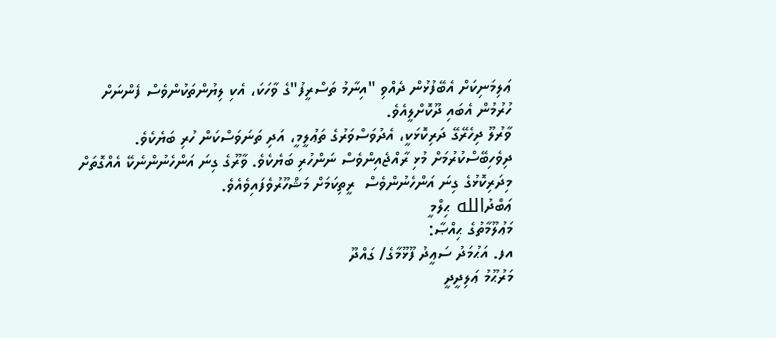ޢަލިމަނިކަށް އެބޭފުޅުން ދެއްވި "އިނާމު ތަސްރީފު"ގެ ވާހަކަ، އެކި ލިޔުންތަކުންވެސް ފެންނަށް ހުރުމުން އެބައި ދޫކޮށްލީއެވެ.
ވާރުލޫ ދިހެރޭގޭ ދަރިކޮޅަކީ، އެދުވަސްވަރުގެ ތަޢުލީމީ، އަދި ތަނަވަސްކަން ހުރި ބަޔެކެވެ. ދިވެހިބޭސްކުރުމަށް މުޅި ރާއްޖެއިންވެސް ނަންހުރި ބަޔެކެވެ. ވާރޫގެ ގިނަ އަންހެނުންނެކޭ އެއްގޮތަށް މިދަރިކޮޅުގެ ގިނަ އަންހެނުންވެސް  ރީތިކަމަށް މަޝްހޫރުވެފައިވެއެވެ.
ޢަބްދުالله ޙިލްމީ
މަޢުލޫމާތުގެ ޙިއްޞާ:
އފ. އަޙުމަދު ސަޢީދު ފޫޅޫމާގެ/ ގައްދޫ
މަރުޙޫމު ޢަލިދީދީ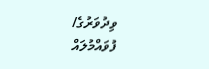ވިދުވަރުގެ/ ފުވައްމުލައް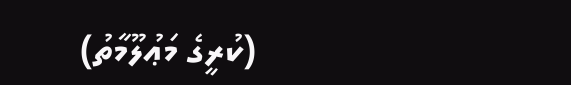(ކުރީގެ މަޢުލޫމާތު)